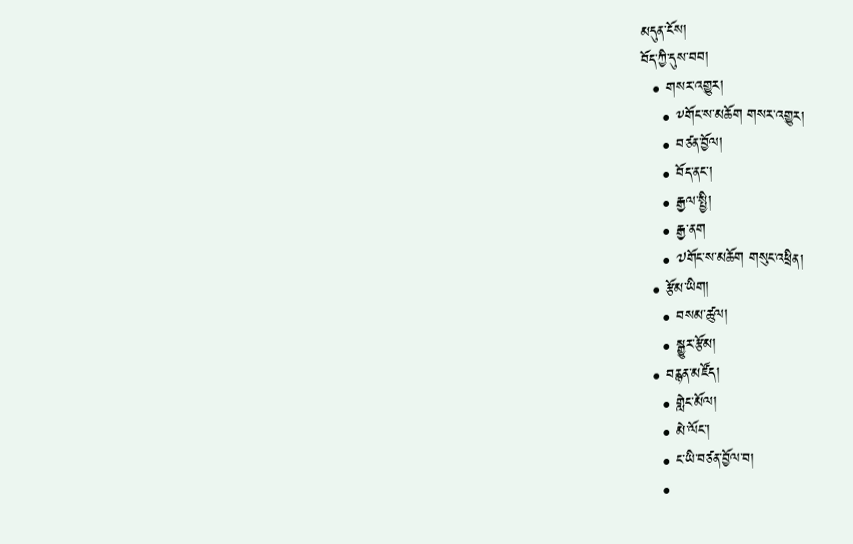མདུན་ངོས།
བོད་ཀྱི་དུས་བབ།
  • གསར་འགྱུར།
    • ༸གོང་ས་མཆོག གསར་འགྱུར།
    • བཙན་བྱོལ།
    • བོད་ནང་།
    • རྒྱལ་སྤྱི།
    • རྒྱ་ནག
    • ༧གོང་ས་མཆོག གསུང་འཕྲིན།
  • རྩོམ་ཡིག།
    • བསམ་ཚུལ།
    • སྒྱུར་རྩོམ།
  • བརྙན་མཛོད།
    • གླེང་མོལ།
    • མེ་ལོང་།
    • ང་ཡི་བཙན་བྱོལ་བ།
    •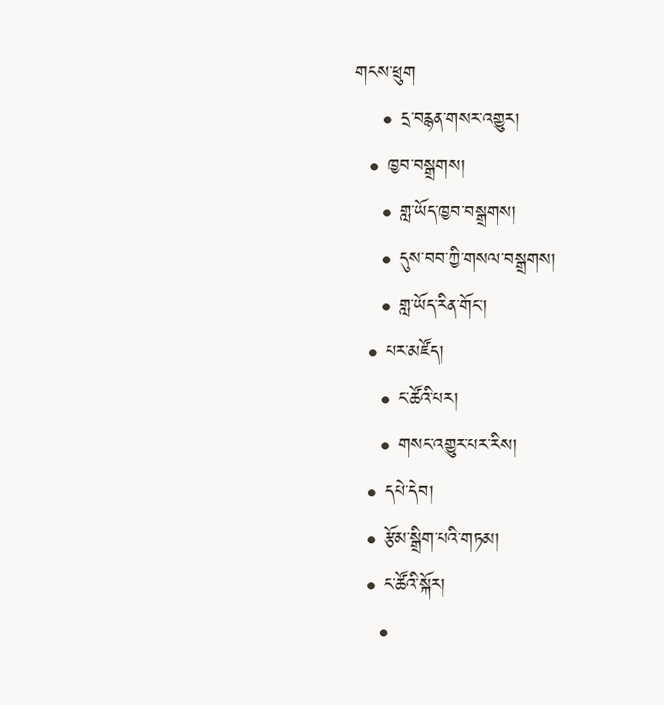གངས་ཕྲུག
    • དྲ་བརྙན་གསར་འགྱུར།
  • ཁྱབ་བསྒྲགས།
    • གླ་ཡོད་ཁྱབ་བསྒྲགས།
    • དུས་བབ་ཀྱི་གསལ་བསྒྲགས།
    • གླ་ཡོད་རིན་གོང་།
  • པར་མཛོད།
    • ང་ཚོའི་པར།
    • གསང་འགྱུར་པར་རིས།
  • དཔེ་དེབ།
  • རྩོམ་སྒྲིག་པའི་གཏམ།
  • ང་ཚོའི་སྐོར།
    •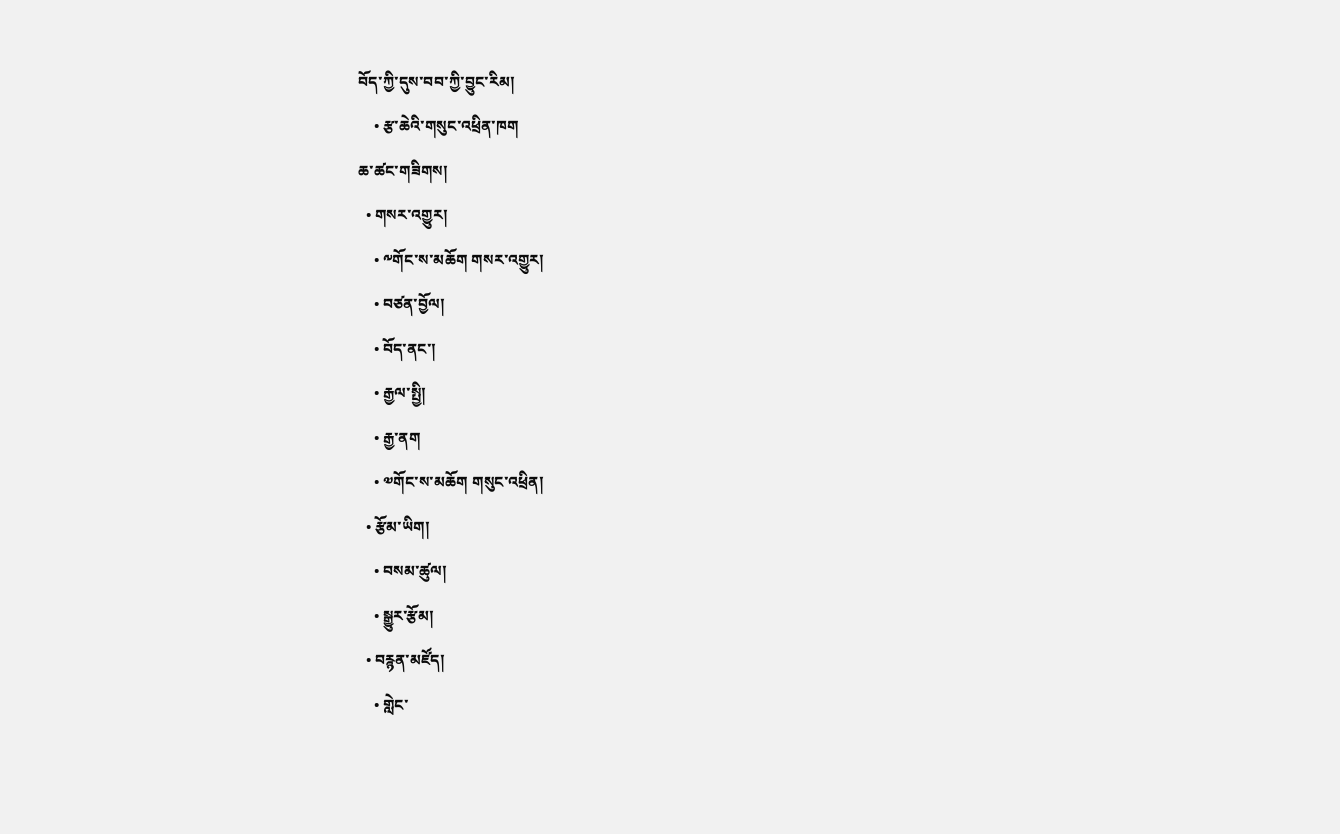བོད་ཀྱི་དུས་བབ་ཀྱི་བྱུང་རིམ།
    • རྩ་ཆེའི་གསུང་འཕྲིན་ཁག
ཆ་ཚང་གཟིགས།
  • གསར་འགྱུར།
    • ༸གོང་ས་མཆོག གསར་འགྱུར།
    • བཙན་བྱོལ།
    • བོད་ནང་།
    • རྒྱལ་སྤྱི།
    • རྒྱ་ནག
    • ༧གོང་ས་མཆོག གསུང་འཕྲིན།
  • རྩོམ་ཡིག།
    • བསམ་ཚུལ།
    • སྒྱུར་རྩོམ།
  • བརྙན་མཛོད།
    • གླེང་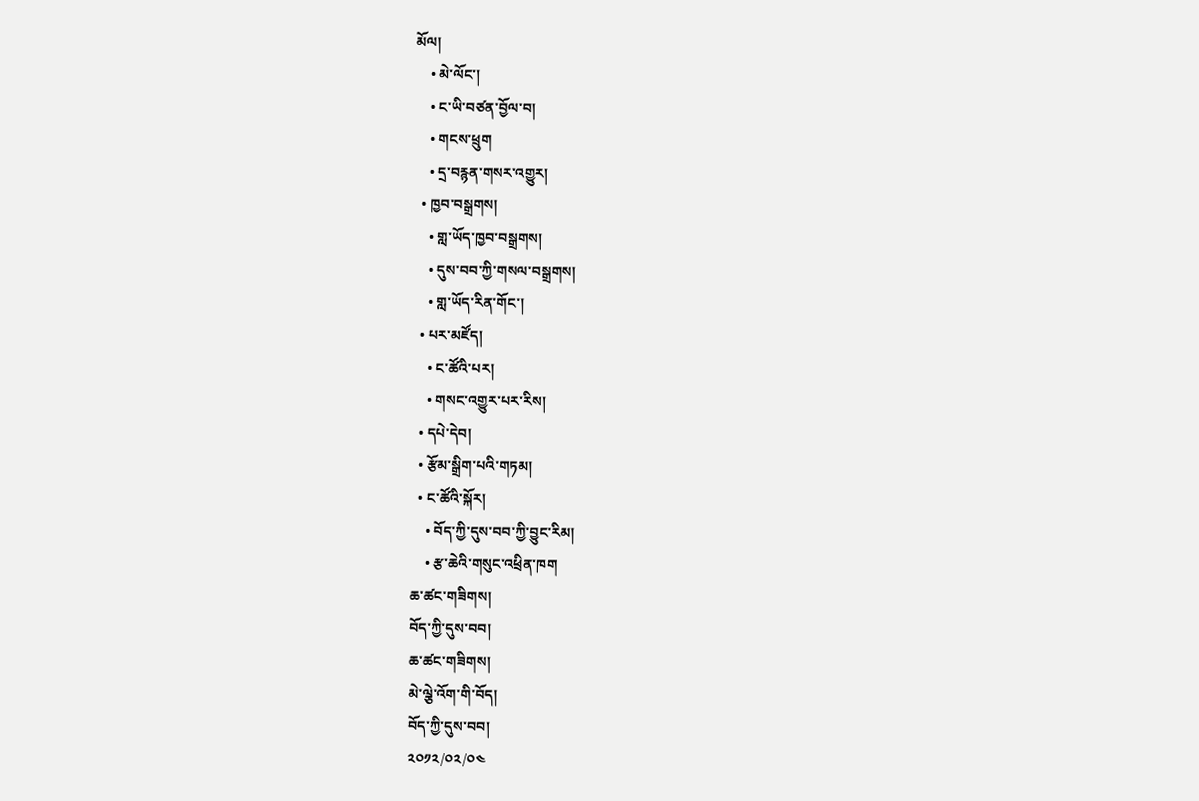མོལ།
    • མེ་ལོང་།
    • ང་ཡི་བཙན་བྱོལ་བ།
    • གངས་ཕྲུག
    • དྲ་བརྙན་གསར་འགྱུར།
  • ཁྱབ་བསྒྲགས།
    • གླ་ཡོད་ཁྱབ་བསྒྲགས།
    • དུས་བབ་ཀྱི་གསལ་བསྒྲགས།
    • གླ་ཡོད་རིན་གོང་།
  • པར་མཛོད།
    • ང་ཚོའི་པར།
    • གསང་འགྱུར་པར་རིས།
  • དཔེ་དེབ།
  • རྩོམ་སྒྲིག་པའི་གཏམ།
  • ང་ཚོའི་སྐོར།
    • བོད་ཀྱི་དུས་བབ་ཀྱི་བྱུང་རིམ།
    • རྩ་ཆེའི་གསུང་འཕྲིན་ཁག
ཆ་ཚང་གཟིགས།
བོད་ཀྱི་དུས་བབ།
ཆ་ཚང་གཟིགས།
མེ་ལྕེ་འོག་གི་བོད།
བོད་ཀྱི་དུས་བབ།
༢༠༡༢/༠༢/༠༤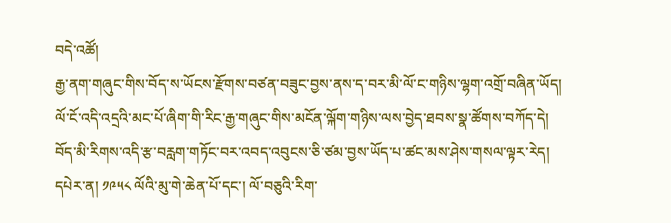བདེ་འཚོ།
རྒྱ་ནག་གཞུང་གིས་བོད་ས་ཡོངས་རྫོགས་བཙན་བཟུང་བྱས་ནས་ད་བར་མི་ལོ་ང་གཉིས་ལྷག་འགྲོ་བཞིན་ཡོད། ལོ་ངོ་འདི་འདྲའི་མང་པོ་ཞིག་གི་རིང་རྒྱ་གཞུང་གིས་མངོན་ལྐོག་གཉིས་ལས་བྱེད་ཐབས་སྣ་ཚོགས་བཀོད་དེ། བོད་མི་རིགས་འདི་རྩ་བརླག་གཏོང་བར་འབད་འབུངས་ཅི་ཙམ་བྱས་ཡོད་པ་ཚང་མས་ཤེས་གསལ་ལྟར་རེད། དཔེར་ན། ༡༩༥༨ ལོའི་མུ་གེ་ཆེན་པོ་དང་། ལོ་བཅུའི་རིག་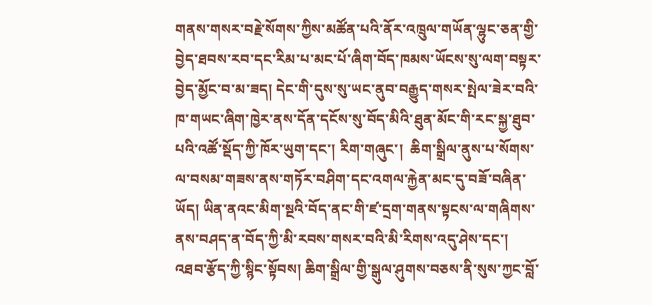གནས་གསར་བརྗེ་སོགས་ཀྱིས་མཚོན་པའི་ནོར་འཁྲུལ་གཡོན་ལྷུང་ཅན་གྱི་བྱེད་ཐབས་རབ་དང་རིམ་པ་མང་པོ་ཞིག་བོད་ཁམས་ཡོངས་སུ་ལག་བསྟར་བྱེད་མྱོང་བ་མ་ཟད། དེང་གི་དུས་སུ་ཡང་ནུབ་བརྒྱུད་གསར་སྤེལ་ཟེར་བའི་ཁ་གཡང་ཞིག་ཁྱེར་ནས་དོན་དངོས་སུ་བོད་མིའི་ཐུན་མོང་གི་རང་སྐྱ་ཐུབ་པའི་འཚོ་སྡོད་ཀྱི་ཁོར་ཡུག་དང་། རིག་གཞུང་།  ཆིག་སྒྲིལ་ནུས་པ་སོགས་ལ་བསམ་གཟས་ནས་གཏོར་བཤིག་དང་འགལ་རྐྱེན་མང་དུ་བཟོ་བཞིན་ཡོད། ཡིན་ནའང་མིག་སྔའི་བོད་ནང་གི་ཛ་དྲག་གནས་སྟངས་ལ་གཞིགས་ནས་བཤད་ན་བོད་ཀྱི་མི་རབས་གསར་བའི་མི་རིགས་འདུ་ཤེས་དང་། འཐབ་རྩོད་ཀྱི་སྙིང་སྟོབས། ཆིག་སྒྲིལ་གྱི་སྒུལ་ཤུགས་བཅས་ནི་སུས་ཀྱང་བློ་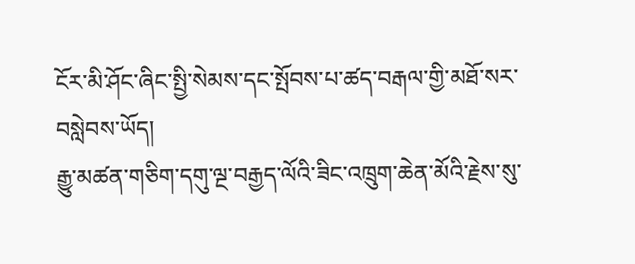ངོར་མི་ཤོང་ཞིང་སྤྱི་སེམས་དང་སྤོབས་པ་ཚད་བརྒལ་གྱི་མཐོ་སར་བསླེབས་ཡོད།
རྒྱུ་མཚན་གཅིག་དགུ་ལྔ་བརྒྱད་ལོའི་ཟིང་འཁྲུག་ཆེན་མོའི་རྗེས་སུ་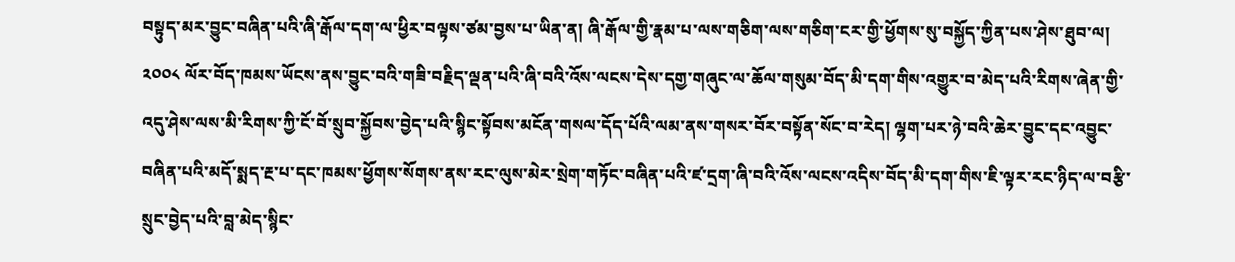བསྟུད་མར་བྱུང་བཞིན་པའི་ཞི་རྒོལ་དག་ལ་ཕྱིར་བལྟས་ཙམ་བྱས་པ་ཡིན་ན། ཞི་རྒོལ་གྱི་རྣམ་པ་ལས་གཅིག་ལས་གཅིག་ངར་གྱི་ཕྱོགས་སུ་བསྐྱོད་ཀྱིན་པས་ཤེས་ཐུབ་ལ། ༢༠༠༨ ལོར་བོད་ཁམས་ཡོངས་ནས་བྱུང་བའི་གཟི་བརྗིད་ལྡན་པའི་ཞི་བའི་འོས་ལངས་དེས་དགྱ་གཞུང་ལ་ཆོལ་གསུམ་བོད་མི་དག་གིས་འགྱུར་བ་མེད་པའི་རིགས་ཞེན་གྱི་འདུ་ཤེས་ལས་མི་རིགས་ཀྱི་ངོ་བོ་སྲུབ་སྐྱོབས་བྱེད་པའི་སྙིང་སྟོབས་མངོན་གསལ་དོད་པོའི་ལམ་ནས་གསར་བོར་བསྟོན་སོང་བ་རེད། ལྷག་པར་ཉེ་བའི་ཆེར་བྱུང་དང་འབྱུང་བཞིན་པའི་མདོ་སྨད་རྔ་པ་དང་ཁམས་ཕྱོགས་སོགས་ནས་རང་ལུས་མེར་སྲེག་གཏོང་བཞིན་པའི་ཛ་དྲག་ཞི་བའི་འོས་ལངས་འདིས་བོད་མི་དག་གིས་ཇི་ལྟར་རང་ཉིད་ལ་བརྩི་སྲུང་བྱེད་པའི་བླ་མེད་སྙིང་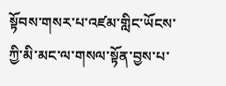སྟོབས་གསར་པ་འཛམ་གླིང་ཡོངས་ཀྱི་མི་མང་ལ་གསལ་སྟོན་བྱས་པ་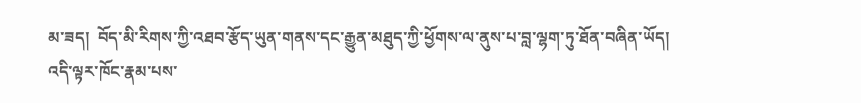མ་ཟད།  བོད་མི་རིགས་ཀྱི་འཐབ་རྩོད་ཡུན་གནས་དང་རྒྱུན་མཐུད་ཀྱི་ཕྱོགས་ལ་ནུས་པ་བླ་ལྷག་ཏུ་ཐོན་བཞིན་ཡོད།
འདི་ལྟར་ཁོང་རྣམ་པས་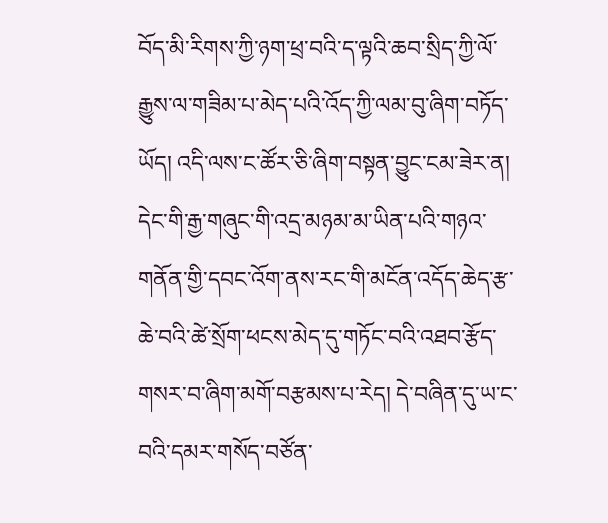བོད་མི་རིགས་ཀྱི་ཉག་ཕྲ་བའི་ད་ལྟའི་ཆབ་སྲིད་ཀྱི་ལོ་རྒྱུས་ལ་གཟིམ་པ་མེད་པའི་འོད་ཀྱི་ལམ་བུ་ཞིག་བཏོད་ཡོད། འདི་ལས་ང་ཚོར་ཅི་ཞིག་བསྟན་བྱུང་ངམ་ཟེར་ན། དེང་གི་རྒྱ་གཞུང་གི་འདྲ་མཉམ་མ་ཡིན་པའི་གཉའ་གནོན་གྱི་དབང་འོག་ནས་རང་གི་མངོན་འདོད་ཆེད་རྩ་ཆེ་བའི་ཚེ་སྲོག་ཕངས་མེད་དུ་གཏོང་བའི་འཐབ་རྩོད་གསར་བ་ཞིག་མགོ་བརྩམས་པ་རེད། དེ་བཞིན་དུ་ཡ་ང་བའི་དམར་གསོད་བཙོན་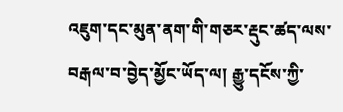འཇུག་དང་མུན་ནག་གི་གཅར་རྡུང་ཚད་ལས་བརྒལ་བ་བྱེད་མྱོང་ཡོད་ལ། རྒྱུ་དངོས་ཀྱི་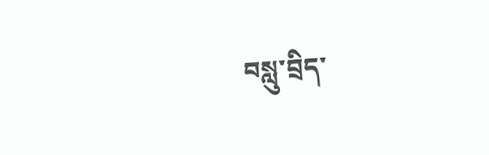བསླུ་བྲིད་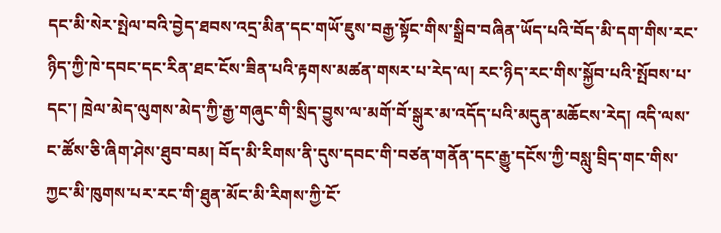དང་མི་སེར་སྤེལ་བའི་བྱེད་ཐབས་འདྲ་མིན་དང་གཡོ་ཇུས་བརྒྱ་སྟོང་གིས་སྒྲིབ་བཞིན་ཡོད་པའི་བོད་མི་དག་གིས་རང་ཉིད་ཀྱི་ཁེ་དབང་དང་རིན་ཐང་ངོས་ཟིན་པའི་རྟགས་མཚན་གསར་པ་རེད་ལ། རང་ཉིད་རང་གིས་སྐྱོབ་པའི་སྤོབས་པ་དང་། ཁྲེལ་མེད་ལུགས་མེད་ཀྱི་རྒྱ་གཞུང་གི་སྲིད་བྱུས་ལ་མགོ་བོ་སྒུར་མ་འདོད་པའི་མདུན་མཆོངས་རེད། འདི་ལས་ང་ཚོས་ཅི་ཞིག་ཤེས་ཐུབ་བམ། བོད་མི་རིགས་ནི་དུས་དབང་གི་བཙན་གནོན་དང་རྒྱུ་དངོས་ཀྱི་བསླུ་བྲིད་གང་གིས་ཀྱང་མི་ཁུགས་པར་རང་གི་ཐུན་མོང་མི་རིགས་ཀྱི་ངོ་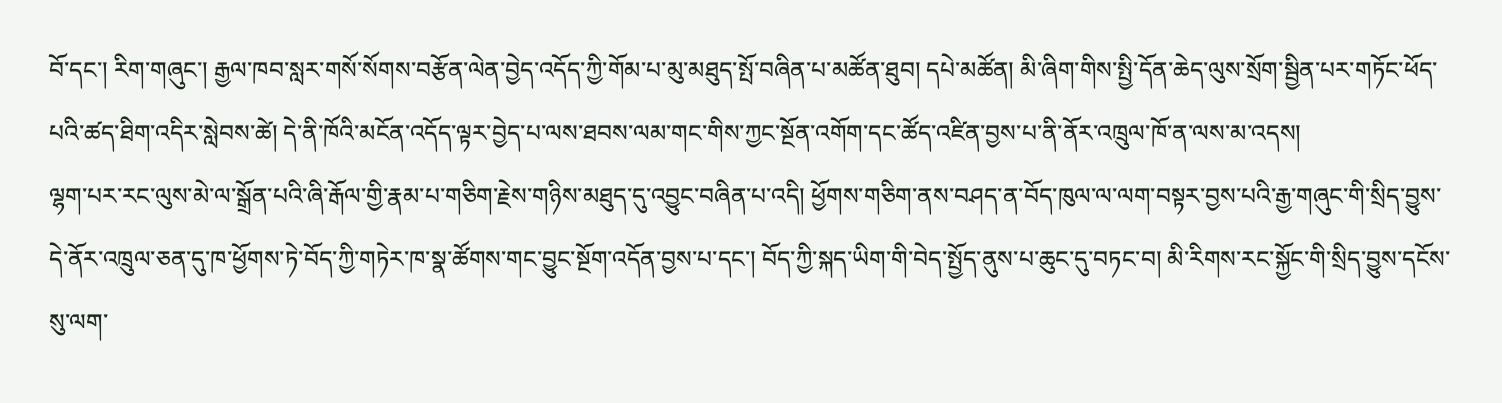བོ་དང་། རིག་གཞུང་། རྒྱལ་ཁབ་སླར་གསོ་སོགས་བརྩོན་ལེན་བྱེད་འདོད་ཀྱི་གོམ་པ་མུ་མཐུད་སྤོ་བཞིན་པ་མཚོན་ཐུབ། དཔེ་མཚོན། མི་ཞིག་གིས་སྤྱི་དོན་ཆེད་ལུས་སྲོག་སྦྱིན་པར་གཏོང་ཕོད་པའི་ཚད་ཐིག་འདིར་སླེབས་ཚེ། དེ་ནི་ཁོའི་མངོན་འདོད་ལྟར་བྱེད་པ་ལས་ཐབས་ལམ་གང་གིས་ཀྱང་སྔོན་འགོག་དང་ཚོད་འཛིན་བྱས་པ་ནི་ནོར་འཁྲུལ་ཁོ་ན་ལས་མ་འདས།
ལྷག་པར་རང་ལུས་མེ་ལ་སྒྲོན་པའི་ཞི་རྒོལ་གྱི་རྣམ་པ་གཅིག་རྗེས་གཉིས་མཐུད་དུ་འབྱུང་བཞིན་པ་འདི། ཕྱོགས་གཅིག་ནས་བཤད་ན་བོད་ཁུལ་ལ་ལག་བསྟར་བྱས་པའི་རྒྱ་གཞུང་གི་སྲིད་བྱུས་དེ་ནོར་འཁྲུལ་ཅན་དུ་ཁ་ཕྱོགས་ཏེ་བོད་ཀྱི་གཏེར་ཁ་སྣ་ཚོགས་གང་བྱུང་སྔོག་འདོན་བྱས་པ་དང་། བོད་ཀྱི་སྐད་ཡིག་གི་བེད་སྤྱོད་ནུས་པ་ཆུང་དུ་བཏང་བ། མི་རིགས་རང་སྐྱོང་གི་སྲིད་བྱུས་དངོས་སུ་ལག་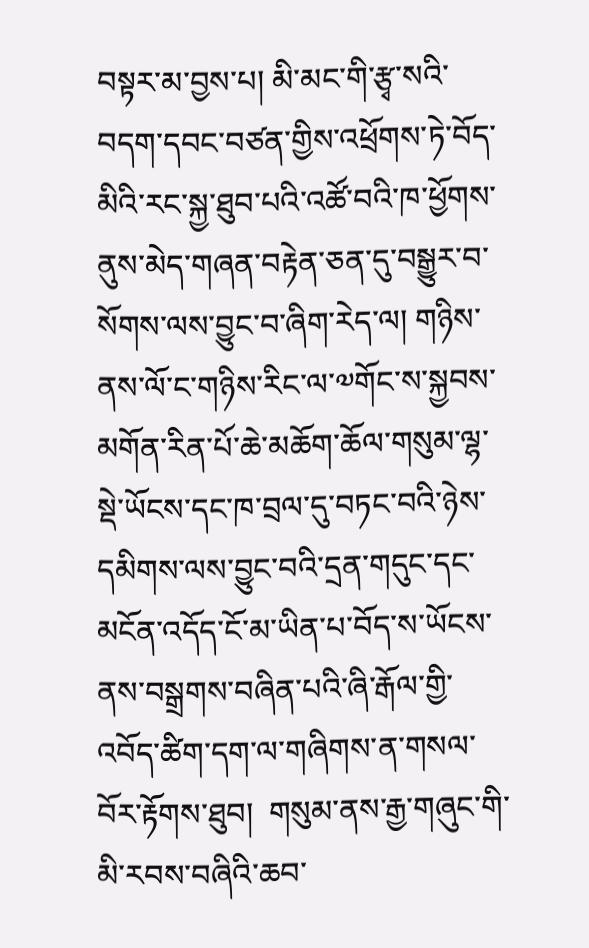བསྟར་མ་བྱས་པ། མི་མང་གི་རྩྭ་སའི་བདག་དབང་བཙན་གྱིས་འཕྲོགས་ཏེ་བོད་མིའི་རང་སྐྱ་ཐུབ་པའི་འཚོ་བའི་ཁ་ཕྱོགས་ནུས་མེད་གཞན་བརྟེན་ཅན་དུ་བསྒྱུར་བ་སོགས་ལས་བྱུང་བ་ཞིག་རེད་ལ། གཉིས་ནས་ལོ་ང་གཉིས་རིང་ལ་༧གོང་ས་སྐྱབས་མགོན་རིན་པོ་ཆེ་མཆོག་ཆོལ་གསུམ་ལྷ་སྡེ་ཡོངས་དང་ཁ་བྲལ་དུ་བཏང་བའི་ཉེས་དམིགས་ལས་བྱུང་བའི་དྲན་གདུང་དང་མངོན་འདོད་ངོ་མ་ཡིན་པ་བོད་ས་ཡོངས་ནས་བསྒྲགས་བཞིན་པའི་ཞི་རྒོལ་གྱི་འབོད་ཚིག་དག་ལ་གཞིགས་ན་གསལ་བོར་རྟོགས་ཐུབ།  གསུམ་ནས་རྒྱ་གཞུང་གི་མི་རབས་བཞིའི་ཆབ་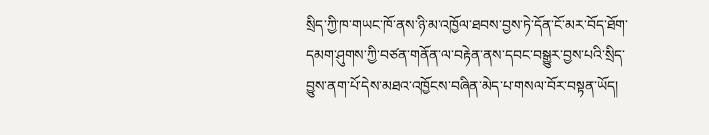སྲིད་ཀྱི་ཁ་གཡང་ཁོ་ནས་ཉི་མ་འཁྱོལ་ཐབས་བྱས་ཏེ་དོན་ངོ་མར་བོད་ཐོག་དམག་ཤུགས་ཀྱི་བཙན་གནོན་ལ་བརྟེན་ནས་དབང་བསྒྱུར་བྱས་པའི་སྲིད་བྱུས་ནག་པོ་དེས་མཐའ་འཁྱོངས་བཞིན་མེད་པ་གསལ་བོར་བསྟན་ཡོད།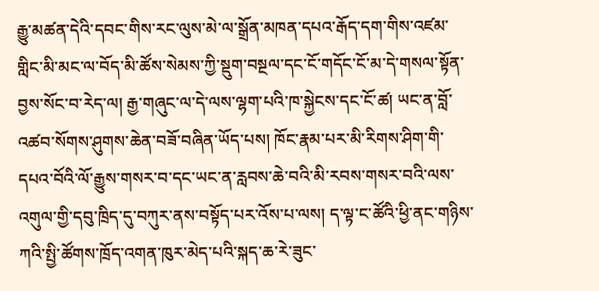རྒྱུ་མཚན་དེའི་དབང་གིས་རང་ལུས་མེ་ལ་སྒྲོན་མཁན་དཔའ་རྒོད་དག་གིས་འཛམ་གླིང་མི་མང་ལ་བོད་མི་ཚོས་སེམས་ཀྱི་སྡུག་བསྔལ་དང་ངོ་གདོང་ངོ་མ་དེ་གསལ་སྟོན་བྱས་སོང་བ་རེད་ལ། རྒྱ་གཞུང་ལ་དེ་ལས་ལྷག་པའི་ཁ་སྐྱེངས་དང་ངོ་ཚ། ཡང་ན་བློ་འཚབ་སོགས་ཤུགས་ཆེན་བཟོ་བཞིན་ཡོད་པས། ཁོང་རྣམ་པར་མི་རིགས་ཤིག་གི་དཔའ་བོའི་ལོ་རྒྱུས་གསར་བ་དང་ཡང་ན་རླབས་ཆེ་བའི་མི་རབས་གསར་བའི་ལས་འགུལ་གྱི་དབུ་ཁྲིད་དུ་བཀུར་ནས་བསྟོད་པར་འོས་པ་ལས། ད་ལྟ་ང་ཚོའི་ཕྱི་ནང་གཉིས་ཀའི་སྤྱི་ཚོགས་ཁྲོད་འགན་ཁུར་མེད་པའི་སྐད་ཆ་རེ་ཟུང་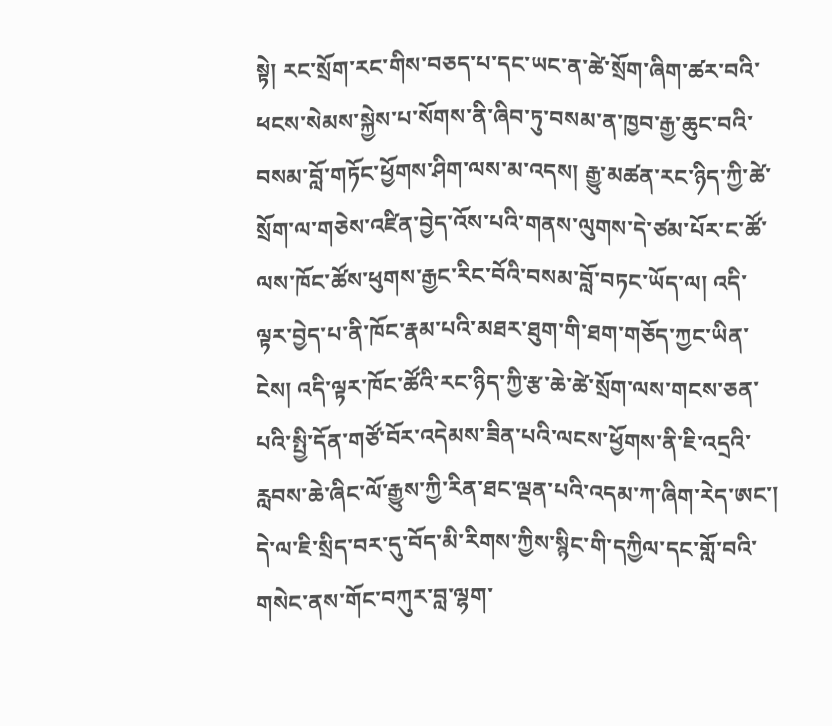སྟེ། རང་སྲོག་རང་གིས་བཅད་པ་དང་ཡང་ན་ཚེ་སྲོག་ཞིག་ཚར་བའི་ཕངས་སེམས་སྐྱེས་པ་སོགས་ནི་ཞིབ་ཏུ་བསམ་ན་ཁྱབ་རྒྱ་ཆུང་བའི་བསམ་བློ་གཏོང་ཕྱོགས་ཤིག་ལས་མ་འདས། རྒྱུ་མཚན་རང་ཉིད་ཀྱི་ཚེ་སྲོག་ལ་གཅེས་འཛིན་བྱེད་འོས་པའི་གནས་ལུགས་དེ་ཙམ་པོར་ང་ཚོ་ལས་ཁོང་ཚོས་ཕུགས་རྒྱང་རིང་བོའི་བསམ་བློ་བཏང་ཡོད་ལ། འདི་ལྟར་བྱེད་པ་ནི་ཁོང་རྣམ་པའི་མཐར་ཐུག་གི་ཐག་གཅོད་ཀྱང་ཡིན་ངེས། འདི་ལྟར་ཁོང་ཚོའི་རང་ཉིད་ཀྱི་རྩ་ཆེ་ཚེ་སྲོག་ལས་གངས་ཅན་པའི་སྤྱི་དོན་གཙོ་བོར་འདེམས་ཟིན་པའི་ལངས་ཕྱོགས་ནི་ཇི་འདྲའི་རླབས་ཆེ་ཞིང་ལོ་རྒྱུས་ཀྱི་རིན་ཐང་ལྡན་པའི་འདམ་ཀ་ཞིག་རེད་ཨང་།
དེ་ལ་ཇི་སྲིད་བར་དུ་བོད་མི་རིགས་ཀྱིས་སྙིང་གི་དཀྱིལ་དང་གློ་བའི་གསེང་ནས་གོང་བཀུར་བླ་ལྷག་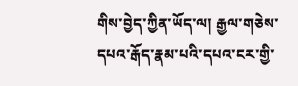གིས་བྱེད་ཀྱིན་ཡོད་ལ། རྒྱལ་གཅེས་དཔའ་རྒོད་རྣམ་པའི་དཔའ་ངར་གྱི་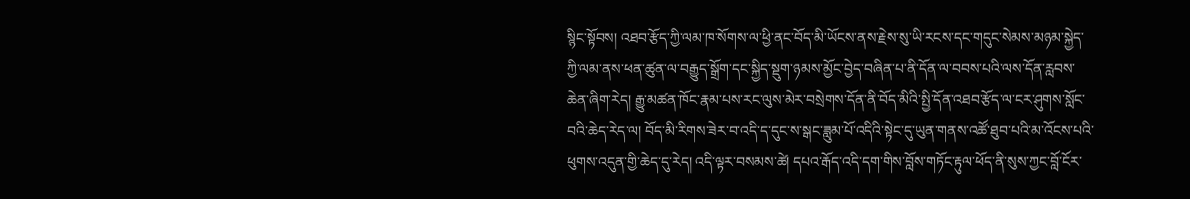སྙིང་སྟོབས། འཐབ་རྩོད་ཀྱི་ལམ་ཁ་སོགས་ལ་ཕྱི་ནང་བོད་མི་ཡོངས་ནས་རྗེས་སུ་ཡི་རངས་དང་གདུང་སེམས་མཉམ་སྐྱེད་ཀྱི་ལམ་ནས་ཕན་ཚུན་ལ་བརྒྱུད་སྒྲོག་དང་སྐྱིད་སྡུག་ཉམས་མྱོང་བྱེད་བཞིན་པ་ནི་དོན་ལ་བབས་པའི་ལས་དོན་རླབས་ཆེན་ཞིག་རེད། རྒྱུ་མཚན་ཁོང་རྣམ་པས་རང་ལུས་མེར་བསྲེགས་དོན་ནི་བོད་མིའི་སྤྱི་དོན་འཐབ་རྩོད་ལ་ངར་ཤུགས་སློང་བའི་ཆེད་རེད་ལ། བོད་མི་རིགས་ཟེར་བ་འདི་ད་དུང་ས་སྒང་ཟླུམ་པོ་འདིའི་སྟེང་དུ་ཡུན་གནས་འཚོ་ཐུབ་པའི་མ་འོངས་པའི་ཕུགས་འདུན་གྱི་ཆེད་དུ་རེད། འདི་ལྟར་བསམས་ཚེ། དཔའ་རྒོད་འདི་དག་གིས་བློས་གཏོང་རྟུལ་ཕོད་ནི་སུས་ཀྱང་བློ་ངོར་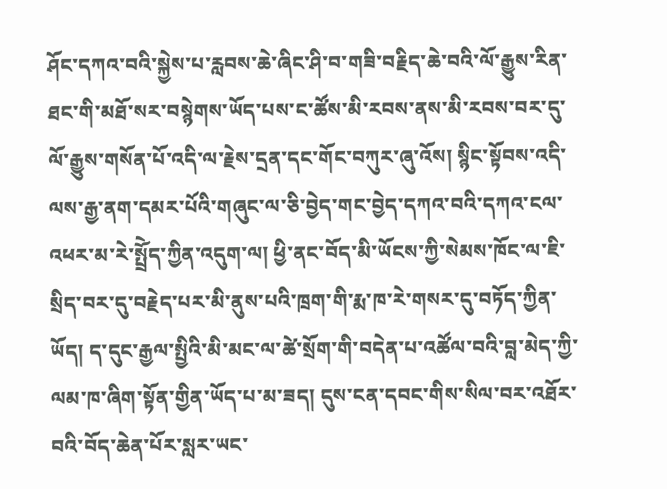ཤོང་དཀའ་བའི་སྐྱེས་པ་རླབས་ཆེ་ཞིང་ཤི་བ་གཟི་བརྗིད་ཆེ་བའི་ལོ་རྒྱུས་རིན་ཐང་གི་མཐོ་སར་བསྙེགས་ཡོད་པས་ང་ཚོས་མི་རབས་ནས་མི་རབས་བར་དུ་ལོ་རྒྱུས་གསོན་པོ་འདི་ལ་རྗེས་དྲན་དང་གོང་བཀུར་ཞུ་འོས། སྙིང་སྟོབས་འདི་ལས་རྒྱ་ནག་དམར་པོའི་གཞུང་ལ་ཅི་བྱེད་གང་བྱེད་དཀའ་བའི་དཀའ་ངལ་འཕར་མ་རེ་སྤྲོེད་ཀྱིན་འདུག་ལ། ཕྱི་ནང་བོད་མི་ཡོངས་ཀྱི་སེམས་ཁོང་ལ་ཇི་སྲིད་བར་དུ་བརྗེད་པར་མི་ནུས་པའི་ཁྲག་གི་རྨ་ཁ་རེ་གསར་དུ་བཏོད་ཀྱིན་ཡོད། ད་དུང་རྒྱལ་སྤྱིའི་མི་མང་ལ་ཚེ་སྲོག་གི་བདེན་པ་འཚོལ་བའི་བླ་མེད་ཀྱི་ལམ་ཁ་ཞིག་སྟོན་གྱིན་ཡོད་པ་མ་ཟད། དུས་ངན་དབང་གིས་སིལ་བར་འཐོར་བའི་བོད་ཆེན་པོར་སླར་ཡང་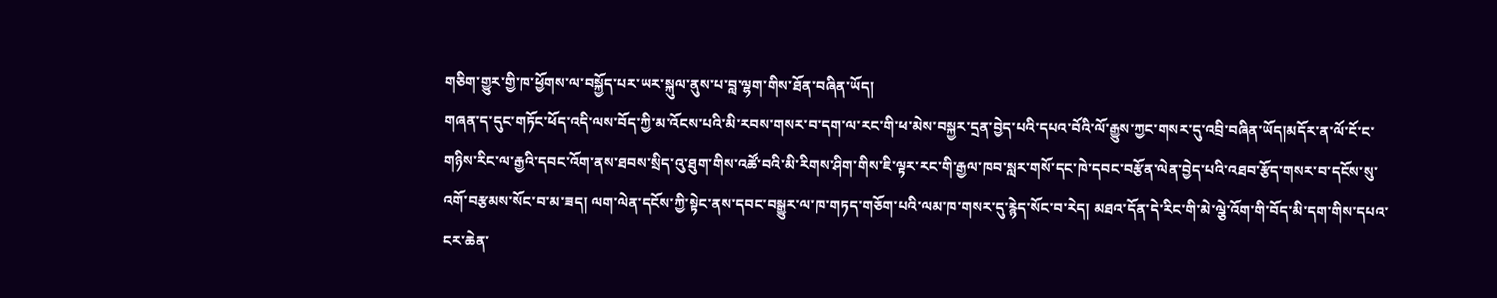གཅིག་གྱུར་གྱི་ཁ་ཕྱོགས་ལ་བསྐྱོད་པར་ཡར་སྐུལ་ནུས་པ་བླ་ལྷག་གིས་ཐོན་བཞིན་ཡོད།
གཞན་ད་དུང་གཏོང་ཕོད་འདི་ལས་བོད་ཀྱི་མ་འོངས་པའི་མི་རབས་གསར་བ་དག་ལ་རང་གི་ཕ་མེས་བསྐྱར་དྲན་བྱེད་པའི་དཔའ་བོའི་ལོ་རྒྱུས་ཀྱང་གསར་དུ་འབྲི་བཞིན་ཡོད།མདོར་ན་ལོ་ངོ་ང་གཉིས་རིང་ལ་རྒྱའི་དབང་འོག་ནས་ཐབས་སྲིད་འུ་ཐུག་གིས་འཚོ་བའི་མི་རིགས་ཤིག་གིས་ཇི་ལྟར་རང་གི་རྒྱལ་ཁབ་སླར་གསོ་དང་ཁེ་དབང་བརྩོན་ལེན་བྱེད་པའི་འཐབ་རྩོད་གསར་བ་དངོས་སུ་འགོ་བརྩམས་སོང་བ་མ་ཟད། ལག་ལེན་དངོས་ཀྱི་སྟེང་ནས་དབང་བསྒྱུར་ལ་ཁ་གཏད་གཅོག་པའི་ལམ་ཁ་གསར་དུ་རྙེད་སོང་བ་རེད། མཐའ་དོན་དེ་རིང་གི་མེ་ལྕེ་འོག་གི་བོད་མི་དག་གིས་དཔའ་ངར་ཆེན་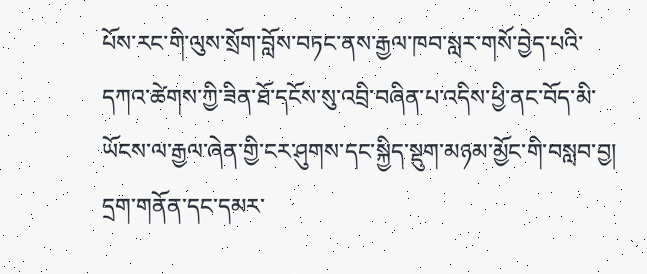པོས་རང་གི་ལུས་སྲོག་བློས་བཏང་ནས་རྒྱལ་ཁབ་སླར་གསོ་བྱེད་པའི་དཀའ་ཚེགས་ཀྱི་ཟིན་ཐོ་དངོས་སུ་འབྲི་བཞིན་པ་འདིས་ཕྱི་ནང་བོད་མི་ཡོངས་ལ་རྒྱལ་ཞེན་གྱི་ངར་ཤུགས་དང་སྐྱིད་སྡུག་མཉམ་མྱོང་གི་བསླབ་བྱ།  དྲག་གནོན་དང་དམར་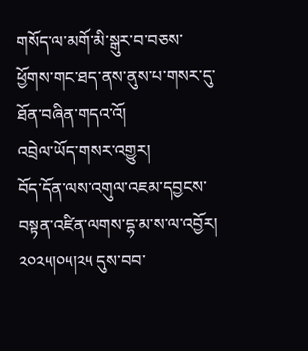གསོད་ལ་མགོ་མི་སྒུར་བ་བཅས་ཕྱོགས་གང་ཐད་ནས་ནུས་པ་གསར་དུ་ཐོན་བཞིན་གདའ་འོ།
འབྲེལ་ཡོད་གསར་འགྱུར།
བོད་དོན་ལས་འགུལ་འཇམ་དབྱངས་བསྟན་འཛིན་ལགས་དྷ་མ་ས་ལ་འབྱོར། ༢༠༢༥།༠༥།༢༥ དུས་བབ་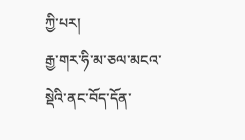ཀྱི་པར།
རྒྱ་གར་ཧི་མ་ཅལ་མངའ་སྡེའི་ནང་བོད་དོན་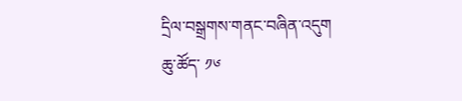དྲིལ་བསྒྲགས་གནང་བཞིན་འདུག
ཆུ་ཚོད་ ༡༦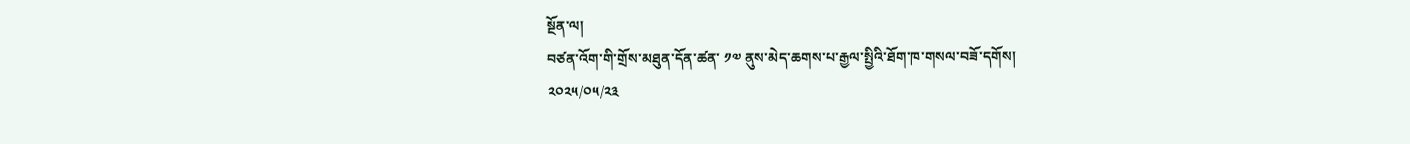སྔོན་ལ།
བཙན་འོག་གི་གྲོས་མཐུན་དོན་ཚན་ ༡༧ ནུས་མེད་ཆགས་པ་རྒྱལ་སྤྱིའི་ཐོག་ཁ་གསལ་བཟོ་དགོས།
༢༠༢༥/༠༥/༢༣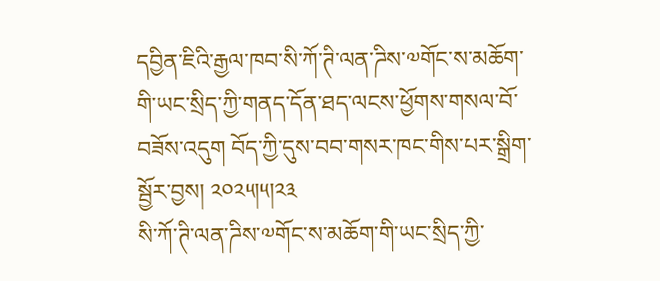དབྱིན་ཇིའི་རྒྱལ་ཁབ་སི་ཀོ་ཊི་ལན་ཌིས་༧གོང་ས་མཆོག་གི་ཡང་སྲིད་ཀྱི་གནད་དོན་ཐད་ལངས་ཕྱོགས་གསལ་བོ་བཟོས་འདུག བོད་ཀྱི་དུས་བབ་གསར་ཁང་གིས་པར་སྒྲིག་སྦྱོར་བྱས། ༢༠༢༥།༥།༢༣
སི་ཀོ་ཊི་ལན་ཌིས་༧གོང་ས་མཆོག་གི་ཡང་སྲིད་ཀྱི་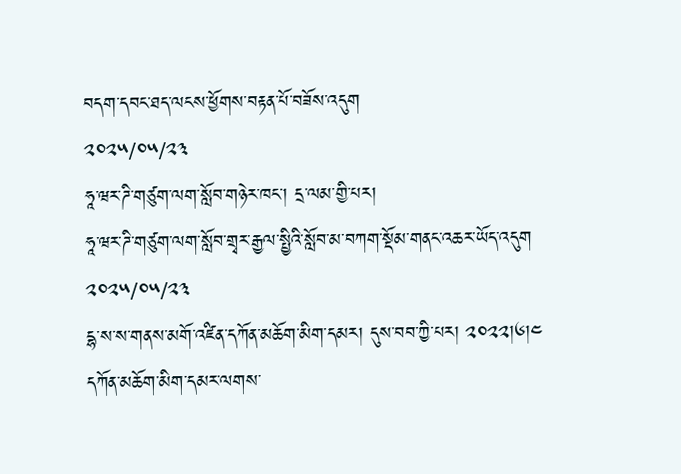བདག་དབང་ཐད་ལངས་ཕྱོགས་བརྟན་པོ་བཟོས་འདུག
༢༠༢༥/༠༥/༢༣
ཧཱ་ཝར་ཌི་གཙུག་ལག་སློབ་གཉེར་ཁང་། དྲ་ལམ་གྱི་པར།
ཧཱ་ཝར་ཌི་གཙུག་ལག་སློབ་གྲྭར་རྒྱལ་སྤྱིའི་སློབ་མ་བཀག་སྡོམ་གནང་འཆར་ཡོད་འདུག
༢༠༢༥/༠༥/༢༣
དྷ་ས་ས་གནས་མགོ་འཛིན་དཀོན་མཆོག་མིག་དམར། དུས་བབ་ཀྱི་པར། ༢༠༢༢།༦།༤
དཀོན་མཆོག་མིག་དམར་ལགས་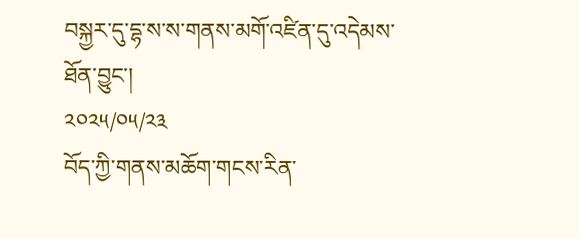བསྐྱར་དུ་དྷ་ས་ས་གནས་མགོ་འཛིན་དུ་འདེམས་ཐོན་བྱུང་།
༢༠༢༥/༠༥/༢༣
བོད་ཀྱི་གནས་མཆོག་གངས་རིན་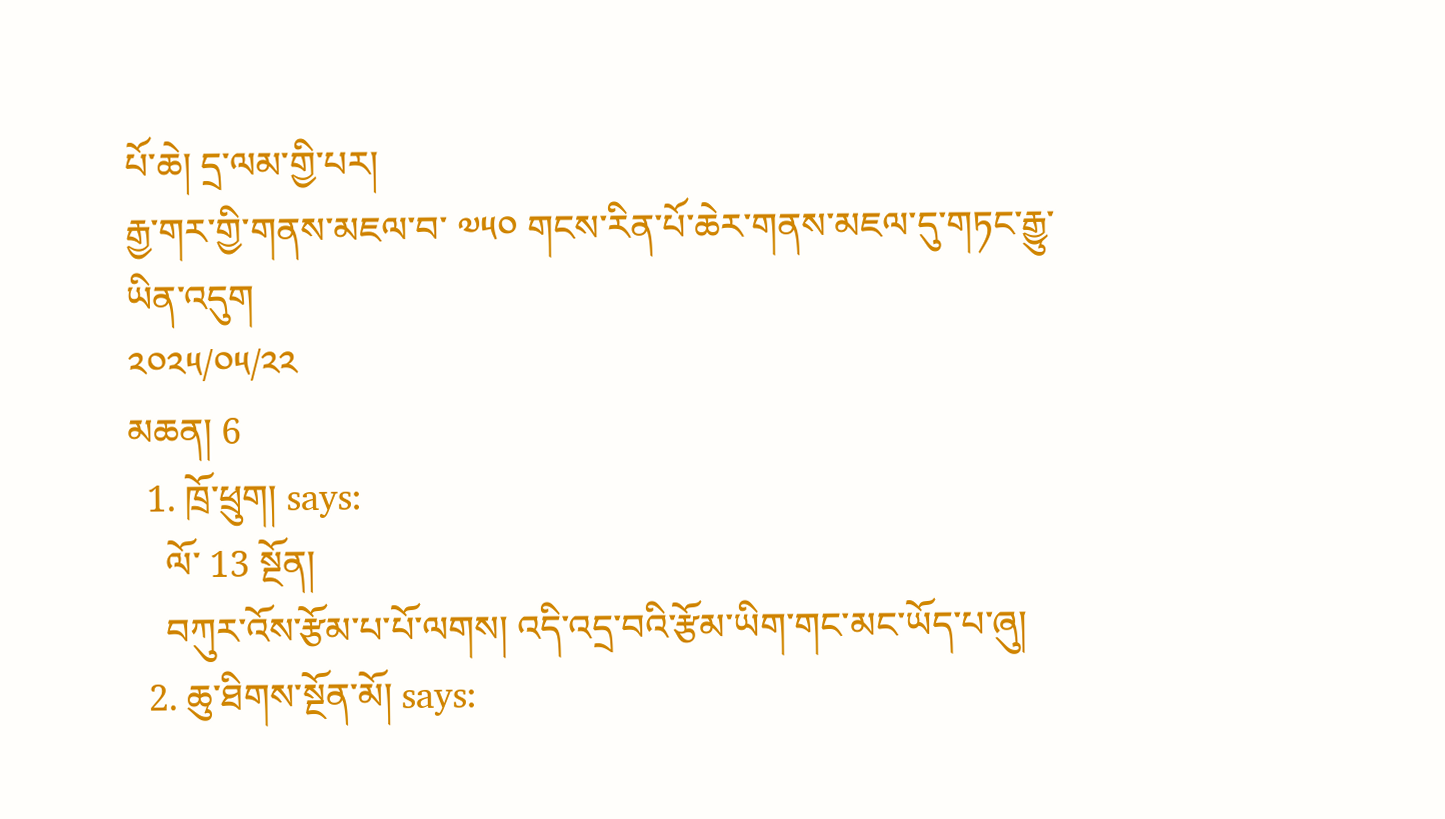པོ་ཆེ། དྲ་ལམ་གྱི་པར།
རྒྱ་གར་གྱི་གནས་མཇལ་བ་ ༧༥༠ གངས་རིན་པོ་ཆེར་གནས་མཇལ་དུ་གཏང་རྒྱུ་ཡིན་འདུག
༢༠༢༥/༠༥/༢༢
མཆན། 6
  1. ཁྲོ་ཕྲུག། says:
    ལོ་ 13 སྔོན།
    བཀུར་འོས་རྩོམ་པ་པོ་ལགས། འདི་འདྲ་བའི་རྩོམ་ཡིག་གང་མང་ཡོད་པ་ཞུ།
  2. ཆུ་ཐིགས་སྔོན་མོ། says: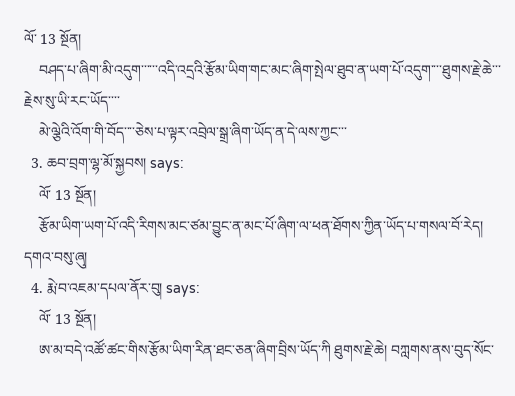ལོ་ 13 སྔོན།
    བཤད་པ་ཞིག་མི་འདུག་་་་་་འདི་འདྲའི་རྩོམ་ཡིག་གང་མང་ཞིག་སྤེལ་ཐུབ་ན་ཡག་པོ་འདུག་་་་ཐུགས་རྗེ་ཆེ་་་རྗེས་སུ་ཡི་རང་ཡོད་་་་
    མེ་ལྕེའི་འོག་གི་བོད་་་་ཅེས་པ་ལྟར་འབྲེལ་སྒྲ་ཞིག་ཡོད་ན་དེ་ལས་ཀྱང་་་
  3. ཆབ་བྲག་ལྷ་མོ་སྐྱབས། says:
    ལོ་ 13 སྔོན།
    རྩོམ་ཡིག་ཡག་པོ་འདི་རིགས་མང་ཙམ་བྱུང་ན་མང་པོ་ཞིག་ལ་ཕན་ཐོགས་ཀྱིན་ཡོད་པ་གསལ་བོ་རེད། དགའ་བསུ་ཞུ།
  4. རྨེ་བ་འཇམ་དཔལ་ནོར་བུ། says:
    ལོ་ 13 སྔོན།
    ཨ་མ་བདེ་འཚོ་ཚང་གིས་རྩོམ་ཡིག་རིན་ཐང་ཅན་ཞིག་བྲིས་ཡོད་ཀི ཐུགས་རྗེ་ཆེ། བཀླགས་ནས་བུད་སོང་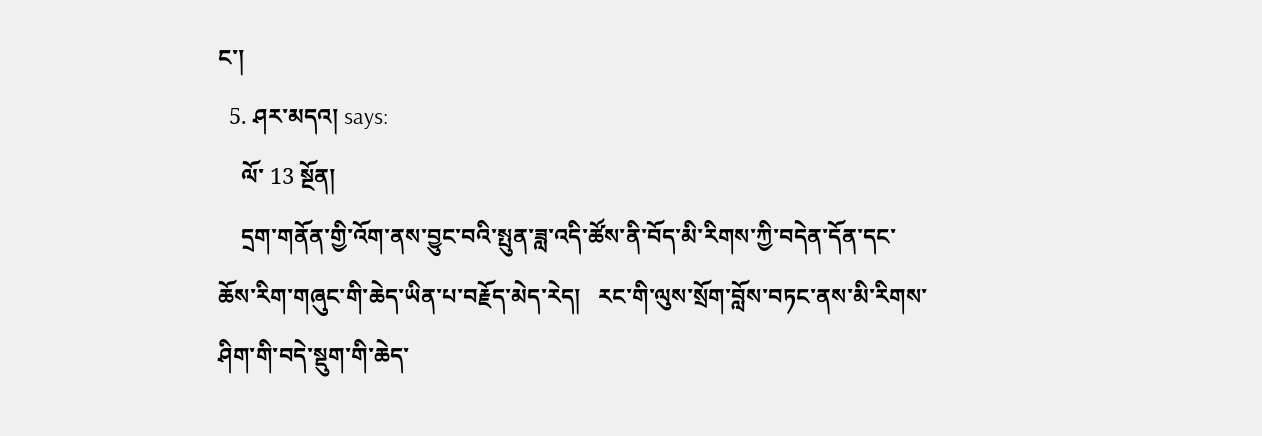ང་།
  5. ཤར་མདའ། says:
    ལོ་ 13 སྔོན།
    དྲག་གནོན་གྱི་འོག་ནས་བྱུང་བའི་སྤུན་ཟླ་འདི་ཚོས་ནི་བོད་མི་རིགས་ཀྱི་བདེན་དོན་དང་ཆོས་རིག་གཞུང་གི་ཆེད་ཡིན་པ་བརྗོད་མེད་རེད།   རང་གི་ལུས་སྲོག་བློས་བཏང་ནས་མི་རིགས་ཤིག་གི་བདེ་སྡུག་གི་ཆེད་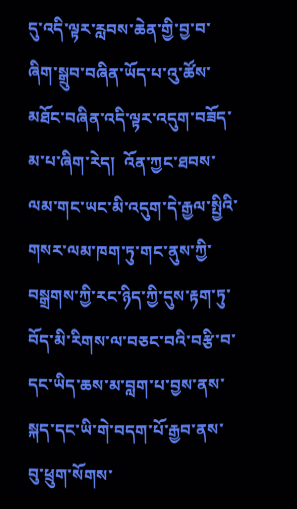དུ་འདི་ལྟར་རླབས་ཆེན་གྱི་བྱ་བ་ཞིག་སྒྲུབ་བཞིན་ཡོད་པ་འུ་ཚོས་མཐོང་བཞིན་འདི་ལྟར་འདུག་བཟོད་མ་པ་ཞིག་རེད།  འོན་ཀྱང་ཐབས་ལམ་གང་ཡང་མི་འདུག་དེ་རྒྱལ་སྤྱིའི་གསར་ལམ་ཁག་ཏུ་གང་ནུས་ཀྱི་བསྒྲགས་ཀྱི་རང་ཉིད་ཀྱི་དུས་རྟག་ཏུ་བོད་མི་རིགས་ལ་བཅང་བའི་བརྩི་བ་དང་ཡིད་ཆས་མ་བླག་པ་བྱས་ནས་སྐད་དང་ཡི་གེ་བདག་པོ་རྒྱབ་ནས་བུ་ཕྲུག་སོགས་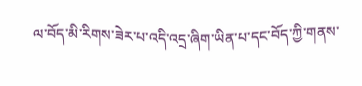ལ་བོད་མི་རིགས་ཟེར་པ་འདི་འདྲ་ཞིག་ཡིན་པ་དང་བོད་ཀྱི་གནས་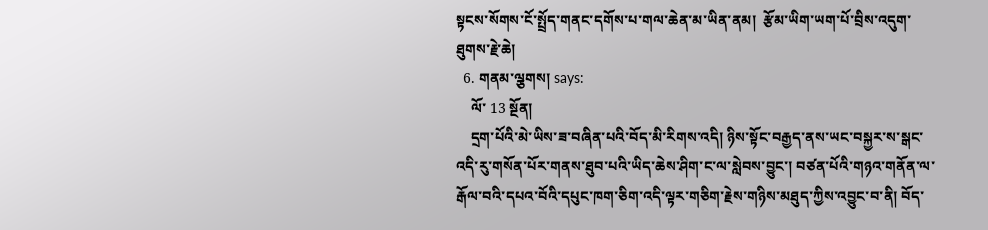སྟངས་སོགས་ངོ་སྤྲོད་གནང་དགོས་པ་གལ་ཆེན་མ་ཡིན་ནམ།  རྩོམ་ཡིག་ཡག་པོ་བྲིས་འདུག་ཐུགས་རྗེ་ཆེ།
  6. གནམ་ལྕགས། says:
    ལོ་ 13 སྔོན།
    དྲག་པོའི་མེ་ཡིས་ཟ་བཞིན་པའི་བོད་མི་རིགས་འདི། ཉིས་སྟོང་བརྒྱད་ནས་ཡང་བསྐྱར་ས་སྒང་འདི་རུ་གསོན་པོར་གནས་ཐུབ་པའི་ཡིད་ཆེས་ཤིག་ང་ལ་སླེབས་བྱུང་། བཙན་པོའི་གཉའ་གནོན་ལ་རྒོལ་བའི་དཔའ་བོའི་དཔུང་ཁག་ཅིག་འདི་ལྟར་གཅིག་རྗེས་གཉིས་མཐུད་ཀྱིས་འབྱུང་བ་ནི། བོད་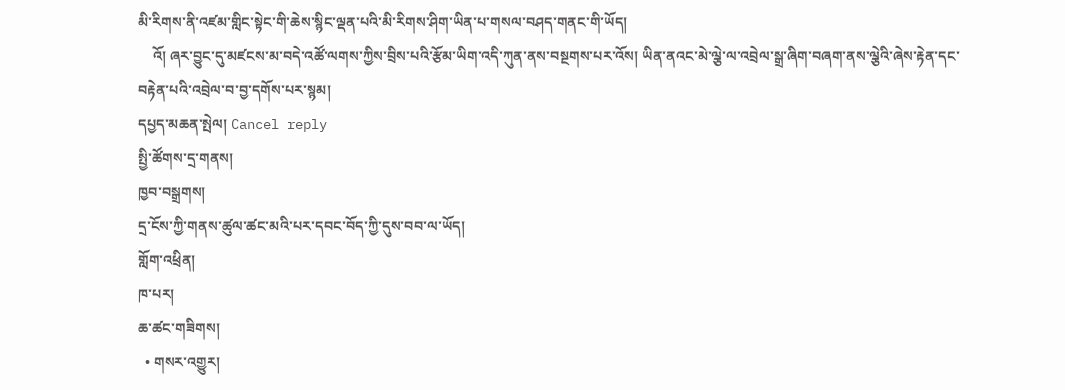མི་རིགས་ནི་འཛམ་གླིང་སྟེང་གི་ཆེས་སྙིང་ལྡན་པའི་མི་རིགས་ཤིག་ཡིན་པ་གསལ་བཤད་གནང་གི་ཡོད།
    འོ། ཞར་བྱུང་དུ་མཛངས་མ་བདེ་འཚོ་ལགས་ཀྱིས་བྲིས་པའི་རྩོམ་ཡིག་འདི་ཀུན་ནས་བསྔགས་པར་འོས། ཡིན་ནའང་མེ་ལྕེ་ལ་འབྲེལ་སྒྲ་ཞིག་བཞག་ནས་ལྕེའི་ཞེས་རྟེན་དང་བརྟེན་པའི་འབྲེལ་བ་བྱ་དགོས་པར་སྙམ།
དཔྱད་མཆན་སྤེལ། Cancel reply
སྤྱི་ཚོགས་དྲ་གནས།
ཁྱབ་བསྒྲགས།
དྲ་ངོས་ཀྱི་གནས་ཚུལ་ཚང་མའི་པར་དབང་བོད་ཀྱི་དུས་བབ་ལ་ཡོད།
གློག་འཕྲིན།
ཁ་པར།
ཆ་ཚང་གཟིགས།
  • གསར་འགྱུར།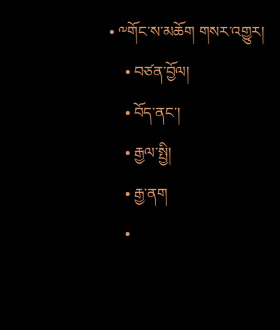• ༸གོང་ས་མཆོག གསར་འགྱུར།
    • བཙན་བྱོལ།
    • བོད་ནང་།
    • རྒྱལ་སྤྱི།
    • རྒྱ་ནག
    •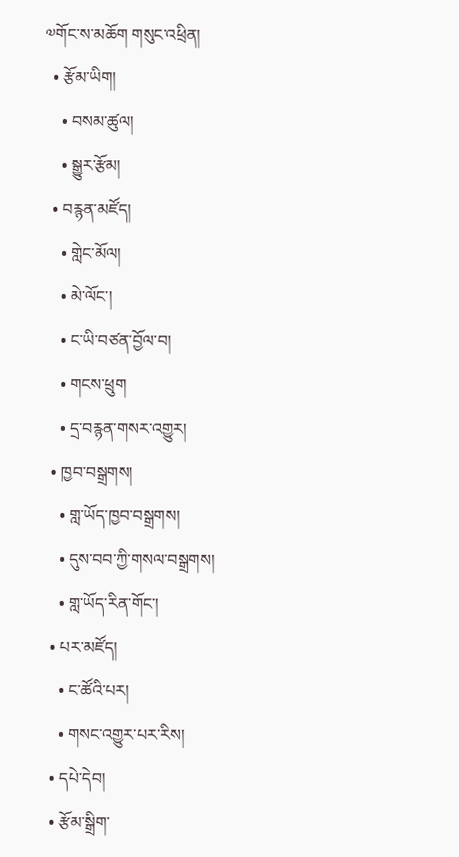༧གོང་ས་མཆོག གསུང་འཕྲིན།
  • རྩོམ་ཡིག།
    • བསམ་ཚུལ།
    • སྒྱུར་རྩོམ།
  • བརྙན་མཛོད།
    • གླེང་མོལ།
    • མེ་ལོང་།
    • ང་ཡི་བཙན་བྱོལ་བ།
    • གངས་ཕྲུག
    • དྲ་བརྙན་གསར་འགྱུར།
  • ཁྱབ་བསྒྲགས།
    • གླ་ཡོད་ཁྱབ་བསྒྲགས།
    • དུས་བབ་ཀྱི་གསལ་བསྒྲགས།
    • གླ་ཡོད་རིན་གོང་།
  • པར་མཛོད།
    • ང་ཚོའི་པར།
    • གསང་འགྱུར་པར་རིས།
  • དཔེ་དེབ།
  • རྩོམ་སྒྲིག་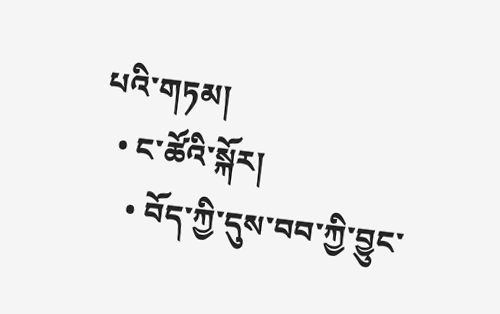པའི་གཏམ།
  • ང་ཚོའི་སྐོར།
    • བོད་ཀྱི་དུས་བབ་ཀྱི་བྱུང་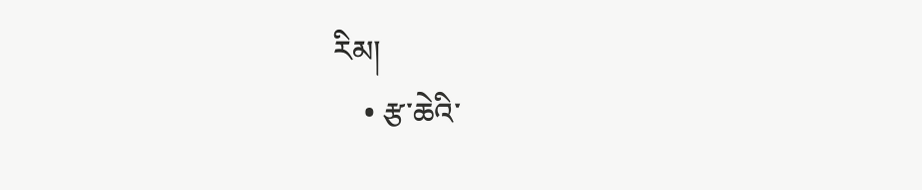རིམ།
    • རྩ་ཆེའི་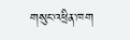གསུང་འཕྲིན་ཁག